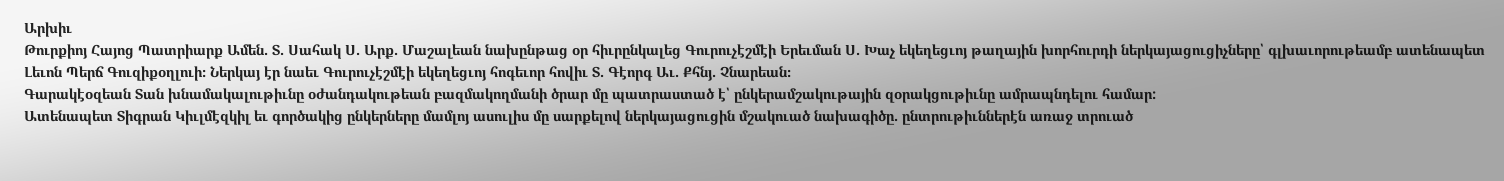Արխիւ
Թուրքիոյ Հայոց Պատրիարք Ամեն. Տ. Սահակ Ս. Արք. Մաշալեան նախընթաց օր հիւրընկալեց Գուրուչէշմէի Երեւման Ս. Խաչ եկեղեցւոյ թաղային խորհուրդի ներկայացուցիչները՝ գլխաւորութեամբ ատենապետ Լեւոն Պերճ Գուզիքօղլուի։ Ներկայ էր նաեւ Գուրուչէշմէի եկեղեցւոյ հոգեւոր հովիւ Տ. Գէորգ Աւ. Քհնյ. Չնարեան։
Գարակէօզեան Տան խնամակալութիւնը օժանդակութեան բազմակողմանի ծրար մը պատրաստած է՝ ընկերամշակութային զօրակցութիւնը ամրապնդելու համար:
Ատենապետ Տիգրան Կիւլմէզկիլ եւ գործակից ընկերները մամլոյ ասուլիս մը սարքելով ներկայացուցին մշակուած նախագիծը. ընտրութիւններէն առաջ տրուած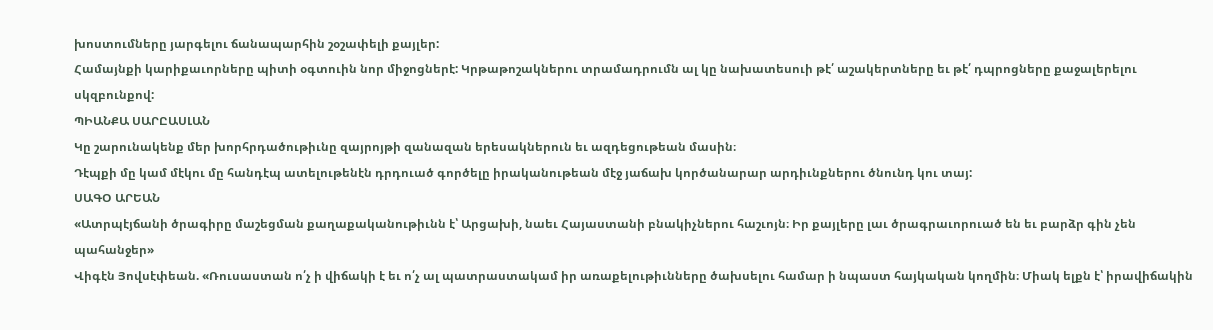խոստումները յարգելու ճանապարհին շօշափելի քայլեր:
Համայնքի կարիքաւորները պիտի օգտուին նոր միջոցներէ: Կրթաթոշակներու տրամադրումն ալ կը նախատեսուի թէ՛ աշակերտները եւ թէ՛ դպրոցները քաջալերելու սկզբունքով:
ՊԻԱՆՔԱ ՍԱՐԸԱՍԼԱՆ
Կը շարունակենք մեր խորհրդածութիւնը զայրոյթի զանազան երեսակներուն եւ ազդեցութեան մասին։
Դէպքի մը կամ մէկու մը հանդէպ ատելութենէն դրդուած գործելը իրականութեան մէջ յաճախ կործանարար արդիւնքներու ծնունդ կու տայ:
ՍԱԳՕ ԱՐԵԱՆ
«Ատրպէյճանի ծրագիրը մաշեցման քաղաքականութիւնն է՝ Արցախի, նաեւ Հայաստանի բնակիչներու հաշւոյն։ Իր քայլերը լաւ ծրագրաւորուած են եւ բարձր գին չեն պահանջեր»
Վիգէն Յովսէփեան. «Ռուսաստան ո՛չ ի վիճակի է եւ ո՛չ ալ պատրաստակամ իր առաքելութիւնները ծախսելու համար ի նպաստ հայկական կողմին։ Միակ ելքն է՝ իրավիճակին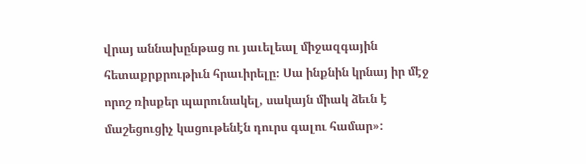վրայ աննախընթաց ու յաւելեալ միջազգային հետաքրքրութիւն հրաւիրելը։ Սա ինքնին կրնայ իր մէջ որոշ ռիսքեր պարունակել, սակայն միակ ձեւն է մաշեցուցիչ կացութենէն դուրս գալու համար»: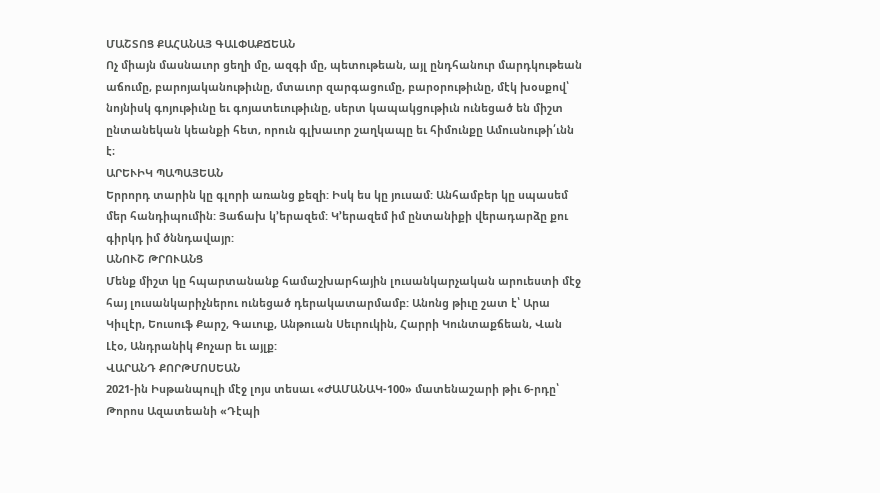ՄԱՇՏՈՑ ՔԱՀԱՆԱՅ ԳԱԼՓԱՔՃԵԱՆ
Ոչ միայն մասնաւոր ցեղի մը, ազգի մը, պետութեան, այլ ընդհանուր մարդկութեան աճումը, բարոյականութիւնը, մտաւոր զարգացումը, բարօրութիւնը, մէկ խօսքով՝ նոյնիսկ գոյութիւնը եւ գոյատեւութիւնը, սերտ կապակցութիւն ունեցած են միշտ ընտանեկան կեանքի հետ, որուն գլխաւոր շաղկապը եւ հիմունքը Ամուսնութի՛ւնն է։
ԱՐԵՒԻԿ ՊԱՊԱՅԵԱՆ
Երրորդ տարին կը գլորի առանց քեզի: Իսկ ես կը յուսամ: Անհամբեր կը սպասեմ մեր հանդիպումին: Յաճախ կ՚երազեմ: Կ՚երազեմ իմ ընտանիքի վերադարձը քու գիրկդ իմ ծննդավայր:
ԱՆՈՒՇ ԹՐՈՒԱՆՑ
Մենք միշտ կը հպարտանանք համաշխարհային լուսանկարչական արուեստի մէջ հայ լուսանկարիչներու ունեցած դերակատարմամբ: Անոնց թիւը շատ է՝ Արա Կիւլէր, Եուսուֆ Քարշ, Գաւուք, Անթուան Սեւրուկին, Հարրի Կունտաքճեան, Վան Լէօ, Անդրանիկ Քոչար եւ այլք:
ՎԱՐԱՆԴ ՔՈՐԹՄՈՍԵԱՆ
2021-ին Իսթանպուլի մէջ լոյս տեսաւ «ԺԱՄԱՆԱԿ-100» մատենաշարի թիւ 6-րդը՝ Թորոս Ազատեանի «Դէպի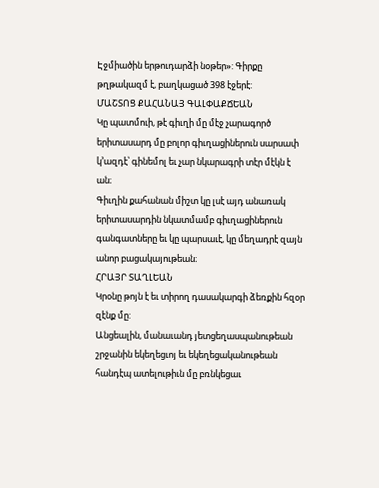Էջմիածին երթուդարձի նօթեր»: Գիրքը թղթակազմ է, բաղկացած 398 էջերէ:
ՄԱՇՏՈՑ ՔԱՀԱՆԱՅ ԳԱԼՓԱՔՃԵԱՆ
Կը պատմուի, թէ գիւղի մը մէջ չարագործ երիտասարդ մը բոլոր գիւղացիներուն սարսափ կ՚ազդէ՝ գինեմոլ եւ չար նկարագրի տէր մէկն է ան։
Գիւղին քահանան միշտ կը լսէ այդ անառակ երիտասարդին նկատմամբ գիւղացիներուն գանգատները եւ կը պարսաւէ, կը մեղադրէ զայն անոր բացակայութեան։
ՀՐԱՅՐ ՏԱՂԼԵԱՆ
Կրօնը թոյն է եւ տիրող դասակարգի ձեռքին հզօր զէնք մը:
Անցեալին, մանաւանդ յետցեղասպանութեան շրջանին եկեղեցւոյ եւ եկեղեցականութեան հանդէպ ատելութիւն մը բռնկեցաւ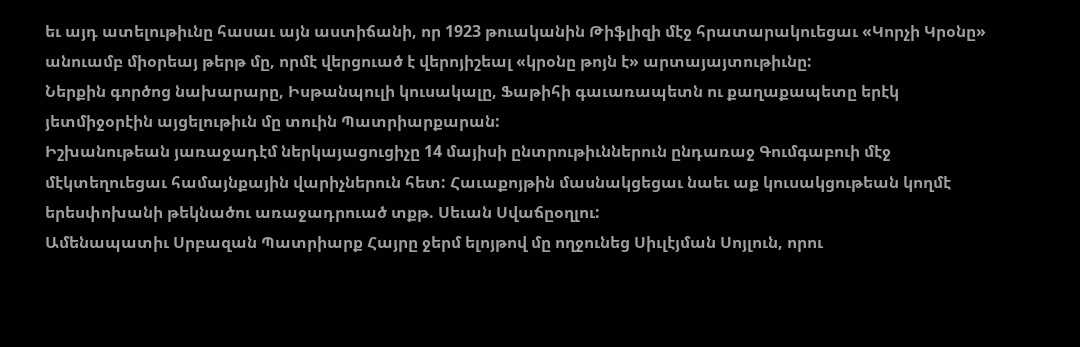եւ այդ ատելութիւնը հասաւ այն աստիճանի, որ 1923 թուականին Թիֆլիզի մէջ հրատարակուեցաւ «Կորչի Կրօնը» անուամբ միօրեայ թերթ մը, որմէ վերցուած է վերոյիշեալ «կրօնը թոյն է» արտայայտութիւնը:
Ներքին գործոց նախարարը, Իսթանպուլի կուսակալը, Ֆաթիհի գաւառապետն ու քաղաքապետը երէկ յետմիջօրէին այցելութիւն մը տուին Պատրիարքարան:
Իշխանութեան յառաջադէմ ներկայացուցիչը 14 մայիսի ընտրութիւններուն ընդառաջ Գումգաբուի մէջ մէկտեղուեցաւ համայնքային վարիչներուն հետ: Հաւաքոյթին մասնակցեցաւ նաեւ աք կուսակցութեան կողմէ երեսփոխանի թեկնածու առաջադրուած տքթ. Սեւան Սվաճըօղլու:
Ամենապատիւ Սրբազան Պատրիարք Հայրը ջերմ ելոյթով մը ողջունեց Սիւլէյման Սոյլուն, որու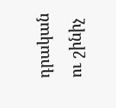դրական ու շինիչ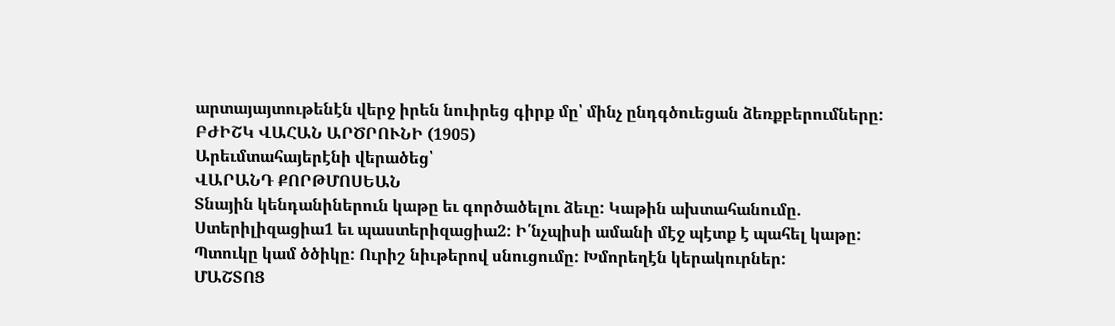արտայայտութենէն վերջ իրեն նուիրեց գիրք մը՝ մինչ ընդգծուեցան ձեռքբերումները:
ԲԺԻՇԿ ՎԱՀԱՆ ԱՐԾՐՈՒՆԻ (1905)
Արեւմտահայերէնի վերածեց՝
ՎԱՐԱՆԴ ՔՈՐԹՄՈՍԵԱՆ
Տնային կենդանիներուն կաթը եւ գործածելու ձեւը: Կաթին ախտահանումը. Ստերիլիզացիա1 եւ պաստերիզացիա2: Ի՛նչպիսի ամանի մէջ պէտք է պահել կաթը: Պտուկը կամ ծծիկը: Ուրիշ նիւթերով սնուցումը: Խմորեղէն կերակուրներ:
ՄԱՇՏՈՑ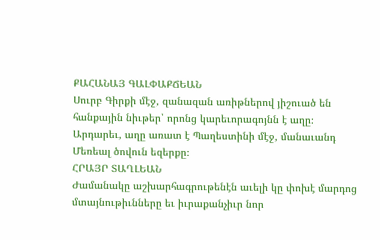ՔԱՀԱՆԱՅ ԳԱԼՓԱՔՃԵԱՆ
Սուրբ Գիրքի մէջ, զանազան առիթներով յիշուած են հանքային նիւթեր՝ որոնց կարեւորագոյնն է աղը։ Արդարեւ, աղը առատ է Պաղեստինի մէջ, մանաւանդ Մեռեալ ծովուն եզերքը։
ՀՐԱՅՐ ՏԱՂԼԵԱՆ
Ժամանակը աշխարհագրութենէն աւելի կը փոխէ մարդոց մտայնութիւնները եւ իւրաքանչիւր նոր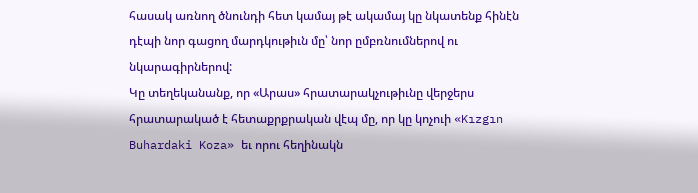հասակ առնող ծնունդի հետ կամայ թէ ակամայ կը նկատենք հինէն դէպի նոր գացող մարդկութիւն մը՝ նոր ըմբռնումներով ու նկարագիրներով:
Կը տեղեկանանք, որ «Արաս» հրատարակչութիւնը վերջերս հրատարակած է հետաքրքրական վէպ մը, որ կը կոչուի «Kızgın Buhardaki Koza» եւ որու հեղինակն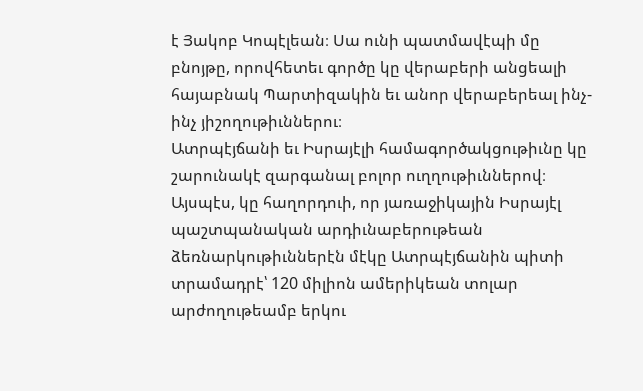է Յակոբ Կոպէլեան։ Սա ունի պատմավէպի մը բնոյթը, որովհետեւ գործը կը վերաբերի անցեալի հայաբնակ Պարտիզակին եւ անոր վերաբերեալ ինչ-ինչ յիշողութիւններու։
Ատրպէյճանի եւ Իսրայէլի համագործակցութիւնը կը շարունակէ զարգանալ բոլոր ուղղութիւններով։ Այսպէս, կը հաղորդուի, որ յառաջիկային Իսրայէլ պաշտպանական արդիւնաբերութեան ձեռնարկութիւններէն մէկը Ատրպէյճանին պիտի տրամադրէ՝ 120 միլիոն ամերիկեան տոլար արժողութեամբ երկու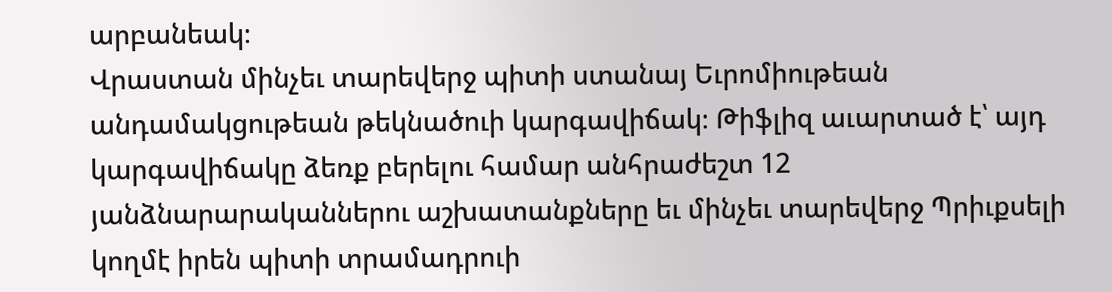արբանեակ։
Վրաստան մինչեւ տարեվերջ պիտի ստանայ Եւրոմիութեան անդամակցութեան թեկնածուի կարգավիճակ։ Թիֆլիզ աւարտած է՝ այդ կարգավիճակը ձեռք բերելու համար անհրաժեշտ 12 յանձնարարականներու աշխատանքները եւ մինչեւ տարեվերջ Պրիւքսելի կողմէ իրեն պիտի տրամադրուի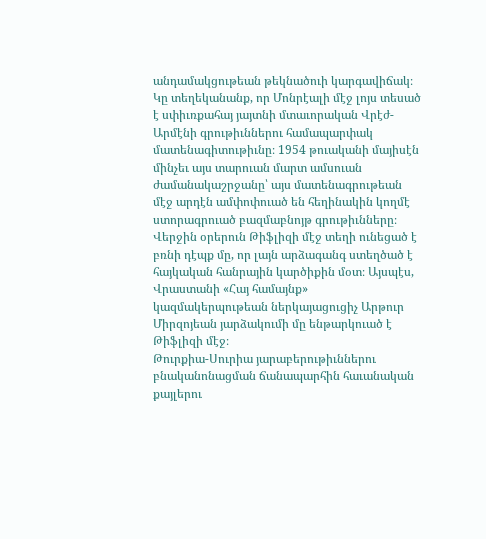անդամակցութեան թեկնածուի կարգավիճակ։
Կը տեղեկանանք, որ Մոնրէալի մէջ լոյս տեսած է սփիւռքահայ յայտնի մտաւորական Վրէժ-Արմէնի գրութիւններու համապարփակ մատենագիտութիւնը։ 1954 թուականի մայիսէն մինչեւ այս տարուան մարտ ամսուան ժամանակաշրջանը՝ այս մատենագրութեան մէջ արդէն ամփոփուած են հեղինակին կողմէ ստորագրուած բազմաբնոյթ գրութիւնները։
Վերջին օրերուն Թիֆլիզի մէջ տեղի ունեցած է բռնի դէպք մը, որ լայն արձագանգ ստեղծած է հայկական հանրային կարծիքին մօտ։ Այսպէս, Վրաստանի «Հայ համայնք» կազմակերպութեան ներկայացուցիչ Արթուր Միրզոյեան յարձակումի մը ենթարկուած է Թիֆլիզի մէջ։
Թուրքիա-Սուրիա յարաբերութիւններու բնականոնացման ճանապարհին հաւանական քայլերու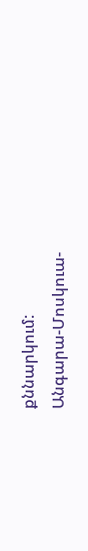քննարկում:
Անգարա-Մոսկուա-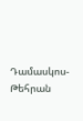Դամասկոս-Թեհրան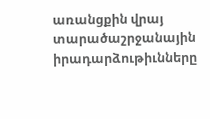առանցքին վրայ տարածաշրջանային իրադարձութիւնները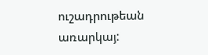ուշադրութեան առարկայ: